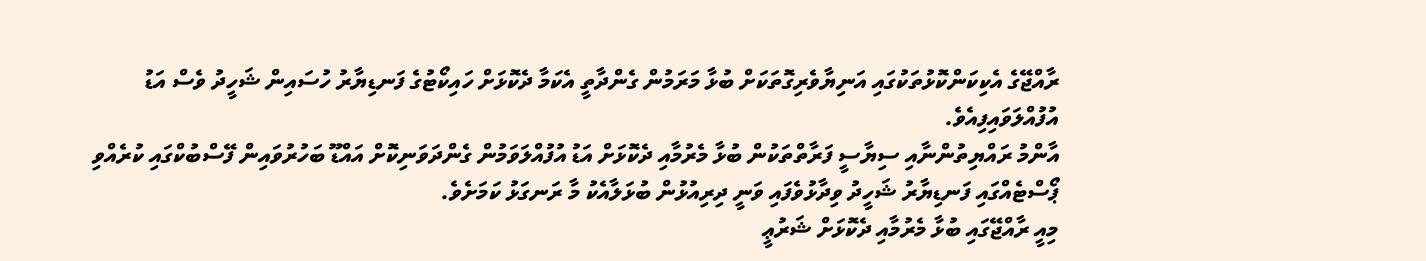ރާއްޖޭގެ އެކިކަންކޮޅުތަކުގައި އަނިޔާވެރިގޮތަކަށް ބުޅާ މަރަމުން ގެންދާތީ އެކަމާ ދެކޮޅަށް ހައިކޯޓުގެ ފަނޑިޔާރު ހުސައިން ޝަހީދު ވެސް އަޑު އުފުއްލަވައިފިއެވެ.
އާންމު ރައްޔިތުންނާއި ސިޔާސީ ފަރާތްތަކުން ބުޅާ މެރުމާއި ދެކޮޅަށް އަޑު އުފުއްލަވަމުން ގެންދަވަނިކޮށް އައްޑޫ ބަހުރުވައިން ފޭސްބުކްގައި ކުރެއްވި ޕޯސްޓެއްގައި ފަނޑިޔާރު ޝަހީދު ވިދާޅުވެފައި ވަނީ ދިރިއުޅުން ބުޅަލާއެކު މާ ރަނގަޅު ކަމަށެވެ.
މިއީ ރާއްޖޭގައި ބުޅާ މެރުމާއި ދެކޮޅަށް ޝަރުޢީ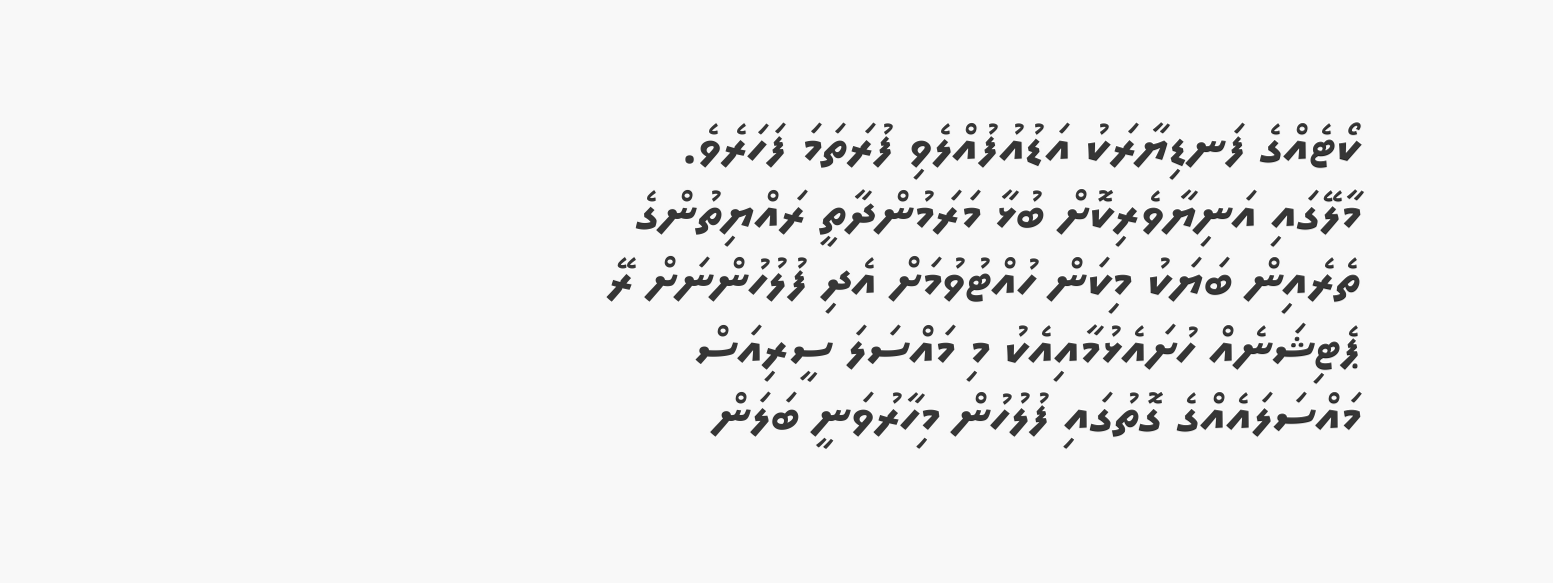ކޯޓެއްގެ ފަނޑިޔާރަކު އަޑުއުފުއްލެވި ފުރަތަމަ ފަހަރެވެ.
މާލޭގައި އަނިޔާވެރިކޮށް ބުޅާ މަރަމުންދާތީ ރައްޔިތުންގެ ތެރެއިން ބަޔަކު މިކަން ހުއްޓުވުމަށް އެދި ފުލުހުންނަށް ރޭ ޕެޓިޝަނެއް ހުށައެޅުމާއިއެކު މި މައްސަލަ ސީރިއަސް މައްސަލައެއްގެ ގޮތުގައި ފުލުހުން މިހާރުވަނީ ބަލަން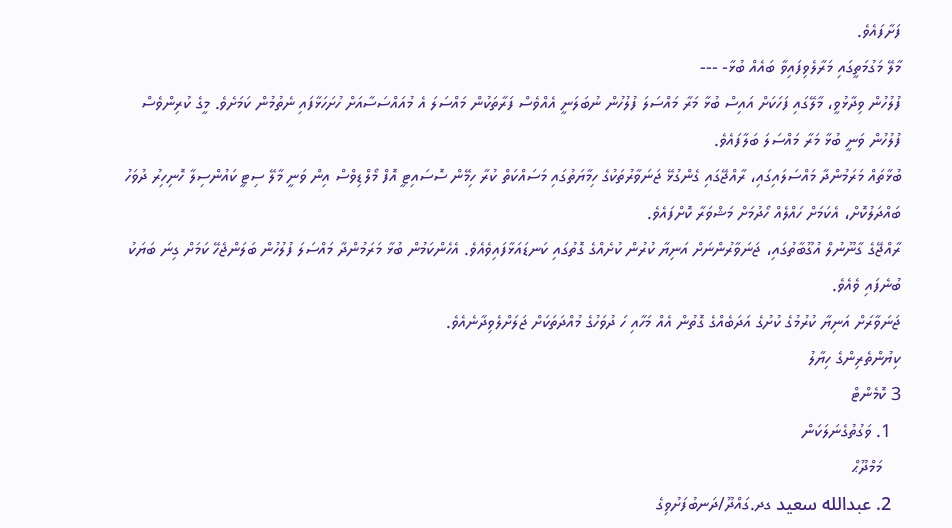ފަށާފައެވެ.
މާލޭ މަގުމަތީގައި މަރާލެވިފައިވާ ބައެއް ބުޅާ- ---
ފުލުހުން ވިދާޅުވީ، މާލޭގައި ފަހަކަށް އައިސް ބުޅާ މަރާ މައްސަލަ ފުލުހުން ނުބަލަނީ އެއްވެސް ފަރާތަކުން މައްސަލަ އެ މުއައްސަސާއަށް ހުށަހަޅާފައި ނެތުމުން ކަމަށެވެ. މީގެ ކުރިންވެސް ފުލުހުން ވަނީ ބުޅާ މަރާ މައްސަލަ ބަލާފައެވެ.
ބުޅާތައް މަރަމުންދާ މައްސަލައިގައި، ރާއްޖޭގައި ގެންގުޅޭ ޖަނަވާރުތަކުގެ ހިމާޔަތުގައި މަސައްކަތް ކުރާ ހިމޭން ސޮސައިޓީ އޮފް މޯލްޑިވްސް އިން ވަނީ މާލޭ ސިޓީ ކައުންސިލާ ހޮނިހިރު ދުވަހު ބައްދަލުކޮށް، އެކަމަށް ހައްލެއް ހޯދުމަށް މަޝްވަރާ ކޮށްފައެވެ.
ރާއްޖޭގެ ގާނޫނުލް އުގޫބާތުގައި، ޖަނަވާރުންނަށް އަނިޔާ ކުރުން ކުށެއްގެ ގޮތުގައި ކަނޑައަޅާފައިވެއެވެ. އެހެންކަމުން ބުޅާ މަރަމުންދާ މައްސަލަ ފުލުހުން ބަލަންޖެހޭ ކަމަށް ގިނަ ބަޔަކު ބުނެފައި ވެއެވެ.
ޖަނަވާރަށް އަނިޔާ ކުރުމުގެ ކުށުގެ އަދަބެއްގެ ގޮތުން އެއް މަހާއި ހަ ދުވަހުގެ މުއްދަތަކަށް ޖަލަށްލެވިދާނެއެވެ.
ކިޔުންތެރިންގެ ހިޔާލު
3 ކޮމެންޓް
  1. ވަގުތުގެނަލަކަން
    މަމްދޫޙް
  2. عبدالله سعيد ގދ.ގައްދޫ/ދަނބުފަށުވިގެ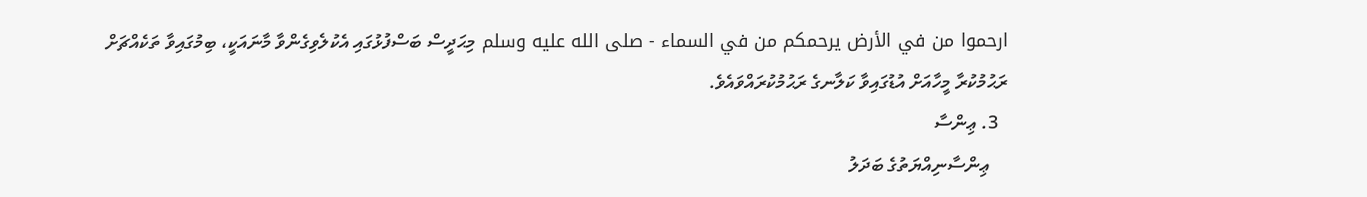ارحموا من في الأرض يرحمكم من في السماء - صلى الله عليه وسلم މިޙަދީސް ބަސްފުޅުގައި އެކުލެވިގެންވާ މާނައަކީ، ބިމުގައިވާ ތަކެއްޗަށް ރަޙުމުކުރާ މީހާއަށް އުޑުގައިވާ ކަލާނގެ ރަޙުމުކުރައްވައެވެ.
  3. ޢިންސާ
    ޢިންސާނިއްޔަތުގެ ބަދަލު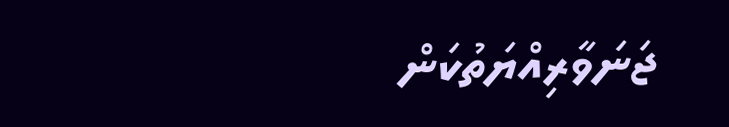ޖަނަވާރިއްޔަތުކަން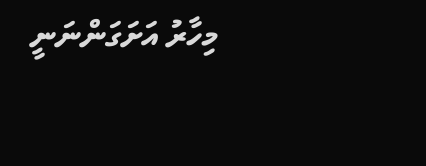މިހާރު އަށަގަންނަނީ